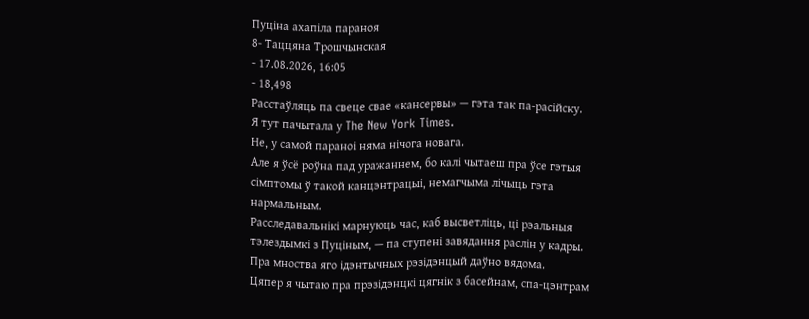Пуціна ахапіла параноя
8- Таццяна Трошчынская
- 17.08.2026, 16:05
- 18,498
Расстаўляць па свеце свае «кансервы» — гэта так па-расійску.
Я тут пачытала у The New York Times.
Не, у самой параноі няма нічога новага.
Але я ўсё роўна пад уражаннем, бо калі чытаеш пра ўсе гэтыя сімптомы ў такой канцэнтрацыі, немагчыма лічыць гэта нармальным.
Расследавальнікі марнуюць час, каб высветліць, ці рэальныя тэлездымкі з Пуціным, — па ступені завядання раслін у кадры.
Пра мноства яго ідэнтычных рэзідэнцый даўно вядома.
Цяпер я чытаю пра прэзідэнцкі цягнік з басейнам, спа-цэнтрам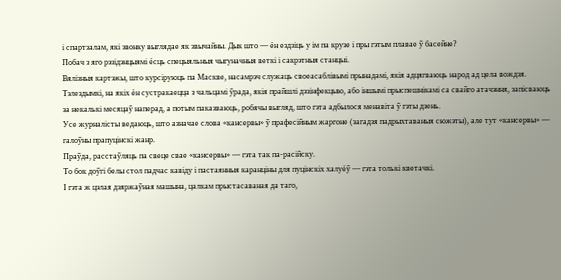і спартзалам, які звонку выглядае як звычайны. Дык што — ён ездзіць у ім па крузе і пры гэтым плавае ў басейне?
Побач з яго рэзідэнцыямі ёсць спецыяльныя чыгуначныя веткі і сакрэтныя станцыі.
Вялізныя картэжы, што курсіруюць па Маскве, насамрэч служаць своеасаблівымі прынадамі, якія адцягваюць народ ад цела вождзя.
Тэлездымкі, на якіх ён сустракаецца з чальцамі ўрада, якія прайшлі дэзінфекцыю, або іншымі прыспешнікамі са свайго атачэння, запісваюць за некалькі месяцаў наперад, а потым паказваюць, робячы выгляд, што гэта адбылося менавіта ў гэты дзень.
Усе журналісты ведаюць, што азначае слова «кансервы» ў прафесійным жаргоне (загадзя падрыхтаваныя сюжэты), але тут «кансервы» — галоўны прапуцінскі жанр.
Праўда, расстаўляць па свеце свае «кансервы» — гэта так па-расійску.
То бок доўгі белы стол падчас кавіду і пастаянныя каранціны для пуцінскіх халуёў — гэта толькі кветачкі.
І гэта ж цэлая дзяржаўная машына, цалкам прыстасаваная да таго,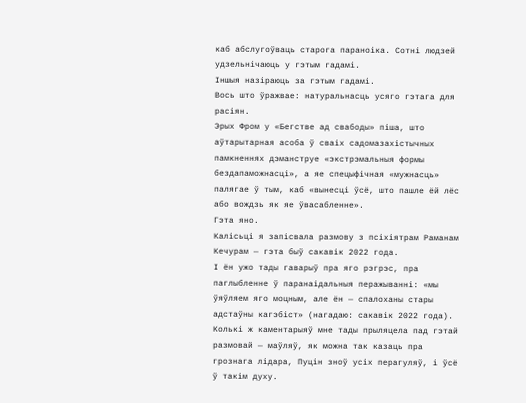каб абслугоўваць старога параноіка. Сотні людзей удзельнічаюць у гэтым гадамі.
Іншыя назіраюць за гэтым гадамі.
Вось што ўражвае: натуральнасць усяго гэтага для расіян.
Эрых Фром у «Бегстве ад свабоды» піша, што аўтарытарная асоба ў сваіх садомазахістычных памкненнях дэманструе «экстрэмальныя формы бездапаможнасці», а яе спецыфічная «мужнасць» палягае ў тым, каб «вынесці ўсё, што пашле ёй лёс або вождзь як яе ўвасабленне».
Гэта яно.
Калісьці я запісвала размову з псіхіятрам Раманам Кечурам — гэта быў сакавік 2022 года.
І ён ужо тады гаварыў пра яго рэгрэс, пра паглыбленне ў паранаідальныя перажыванні: «мы ўяўляем яго моцным, але ён — спалоханы стары адстаўны кагэбіст» (нагадаю: сакавік 2022 года).
Колькі ж каментарыяў мне тады прыляцела пад гэтай размовай — маўляў, як можна так казаць пра грознага лідара, Пуцін зноў усіх перагуляў, і ўсё ў такім духу.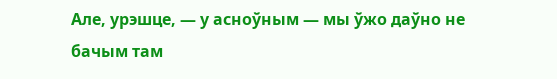Але, урэшце, — у асноўным — мы ўжо даўно не бачым там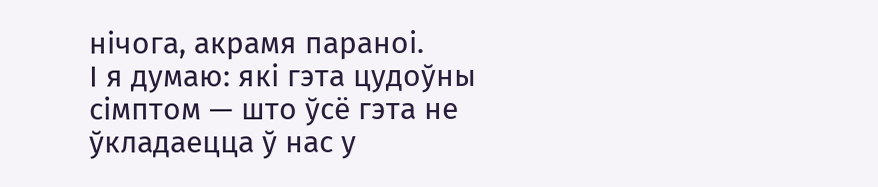нічога, акрамя параноі.
І я думаю: які гэта цудоўны сімптом — што ўсё гэта не ўкладаецца ў нас у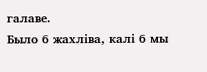галаве.
Было б жахліва, калі б мы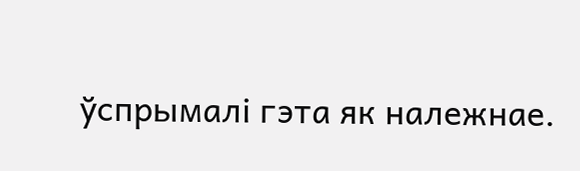ўспрымалі гэта як належнае.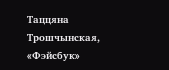Таццяна Трошчынская, «Фэйсбук»